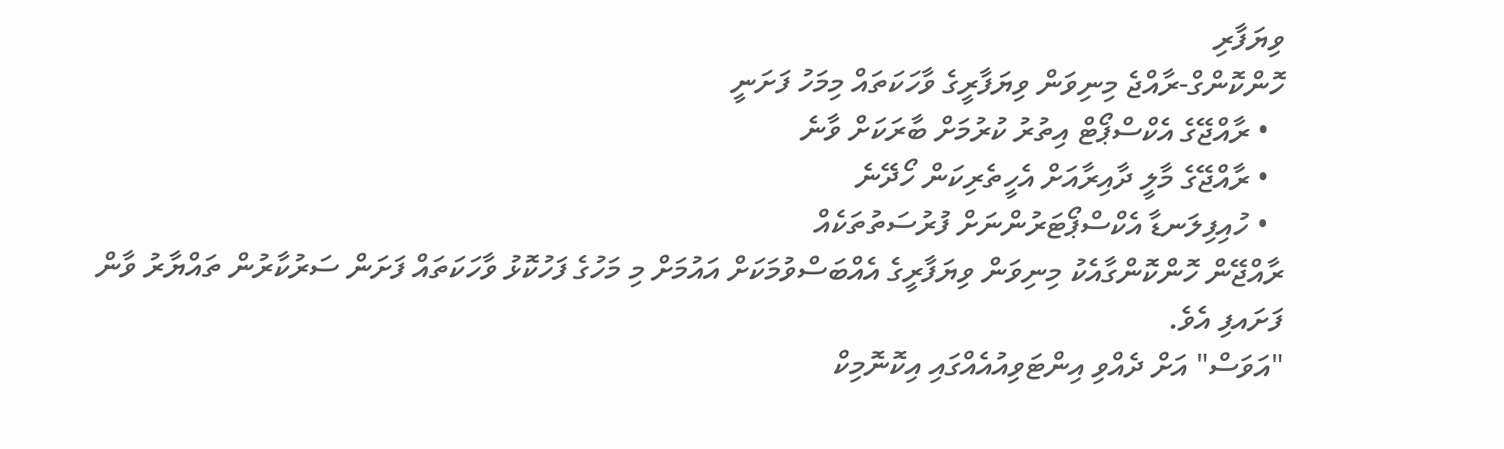ވިޔަފާރި
ހޮންކޮންގް-ރާއްޖެ މިނިވަން ވިޔަފާރީގެ ވާހަކަތައް މިމަހު ފަށަނީ
  • ރާއްޖޭގެ އެކްސްޕޯޓް އިތުރު ކުރުމަށް ބާރަކަށް ވާނެ
  • ރާއްޖޭގެ މާލީ ދާއިރާއަށް އެހީތެރިކަން ހޯދޭނެ
  • ހުއިފިލަނޑާ އެކްސްޕޯޓަރުންނަށް ފުރުސަތުތަކެއް
ރާއްޖޭން ހޮންކޮންގާއެކު މިނިވަން ވިޔަފާރީގެ އެއްބަސްވުމަކަށް އައުމަށް މި މަހުގެ ފަހުކޮޅު ވާހަކަތައް ފަށަން ސަރުކާރުން ތައްޔާރު ވާން ފަށައފި އެވެ.
"އަވަސް" އަށް ދެއްވި އިންޓަވިއުއެއްގައި އިކޮނޮމިކް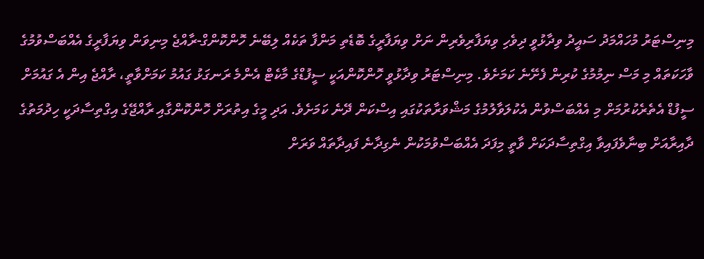މިނިސްޓަރު މުހައްމަދު ސައީދު ވިދާޅުވީ ދިވެހި ވިޔަފާރިވެރިން ނަށް ވިޔަފާރީގެ ބޮޑެތި މަންފާ ތަކެއް ލިބޭނެ ހޮންކޮންގް-ރާއްޖެ މިނިވަން ވިޔަފާރީގެ އެއްބަސްވުމުގެ ވާހަކަތައް މި މަސް ނިމުމުގެ ކުރިން ފެށޭނެ ކަމަށެވެ. މިނިސްޓަރު ވިދާޅުވީ ހޮންކޮންއަކީ ސީފުޑްގެ މާކެޓް އެންމެ ރަނގަޅު ގައުމު ކަމަށްވާތީ، ރާއްޖެ އިން އެ ގައުމަށް ސީފުޑް އެތެރެކުރުމަށް މި އެއްބަސްވުން އެކުލަވާލުމުގެ މަޝްވަރާތަކުގައި އިސްކަން ދޭނެ ކަމަށެވެ. އަދި މީގެ އިތުރަށް ހޮންކޮންގާއި ރާއްޖޭގެ އިގްތިސާދަކީ ހިދުމަތުގެ ދާއިރާއަށް ބިނާވެފައިވާ އިގްތިސާދަކަށް ވާތީ މިފަދަ އެއްބަސްވުމަކުން ނެގިދާނެ ފައިދާތައް ވަރަށް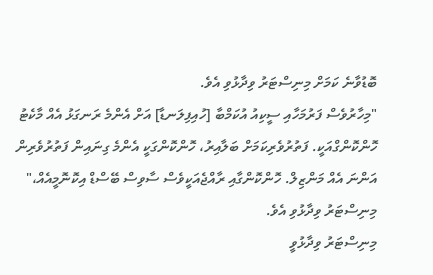ބޮޑުވާނެ ކަމަށް މިނިސްޓަރު ވިދާޅުވި އެވެ.
"މިހާރުވެސް ފަރުމަހާއި ސީކިއު އުކަމްބާ [ހުއިފިލަނޑާ] އަށް އެންމެ ރަނގަޅު އެއް މާކެޓު ހޮންކޮންގްއަކީ. ފަތުރުވެރިކަމަށް ބަލާއިރު، ހޮންކޮންގަކީ އެންމެ ގިނައިން ފަތުރުވެރިން އަންނަ އެއް މަންޒިލް. ހޮންކޮންގާއި ރާއްޖެއަކީވެސް ސާވިސް ބޭސްޑް އިކޮނޮމީއެއް،" މިނިސްޓަރު ވިދާޅުވި އެވެ.
މިނިސްޓަރު ވިދާޅުވީ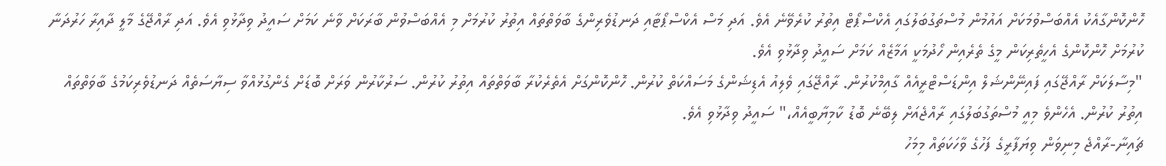ހޮންކޮންގާއެކު އެއްބަސްވުމަކަށް އައުމުން މުސްތަގުބަލުގައި އެކްސްޕޯޓް އިތުރު ކުރެވޭނެ އެވެ. އަދި މަސް އެކްސްޕޯޓާއި ދަނޑުވެރިންގެ ބާވަތްތައް އިތުރު ކުރުމަށް މި އެއްބަސްވުން ބާރަކަށް ވާނެ ކަމަށް ސައީދު ވިދާޅުވި އެވެ. އަދި ރާއްޖޭގެ މާލީ ދާއިރާ ހަރުދަނާ ކުރުމަށް ހޮންކޮންގެ އެހީތެރިކަން މީގެ ތެރެއިން ހޯދުމަކީ އަމާޒެއް ކަމަށް ސައީދު ވިދާޅުވި އެވެ.
"މިސާލަކަށް ރާއްޖޭގައި ފައިނޭންޝަލް އިންޑަސްޓްރީއެއް ގާއިމްކުރުން. ރާއްޖޭގައި ވެލިއު އެޑިޝަންގެ މަސައްކަތް ކުރުން. ހޮންކޮންގަށް އެތެރެކުރާ ބާވަތްތައް އިތުރު ކުރުން. ސަރުކާރުން ވަރަށް ބޮޑަށް ގެންގުޅުއްވާ ސިޔާސަތެއް ދަނޑުވެރިކަމުގެ ބާވަތްތައް އިތުރު ކުރުން. އެހެންވެ މިއީ މުސްތަގުބަލުގައި ރާއްޖެއަށް ލިބޭނެ ބޮޑު ކާމިޔާބީއެއް،" ސައީދު ވިދާޅުވި އެވެ.
ޗައިނާ-ރާއްޖެ މިނިވަން ވިޔަފާރީގެ ފަހުގެ ވާހަކަތައް މިމަހު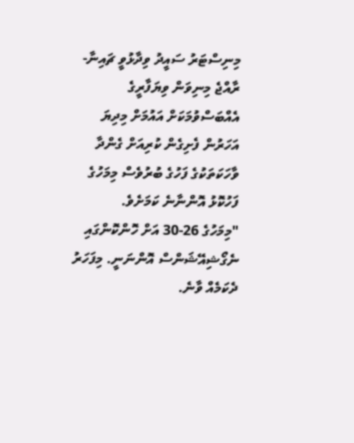މިނިސްޓަރު ސައީދު ވިދާޅުވީ ޗައިނާ-ރާއްޖެ މިނިވަން ވިޔަފާރީގެ އެއްބަސްވުމަކަށް އައުމަށް މިދިޔަ އަހަރުން ފެށިގެން ކުރިއަށް ގެންދާ ވާހަކަތަކުގެ ފަހުގެ ބުރުވެސް މިމަހުގެ ފަހުކޮޅު އޮންނާނެ ކަމަށެވެ.
"މިމަހުގެ 26-30 އަށް ހޮންކޮންގައި ނެގޯޝިއޭޝަންސް އޮންނަނީ. މިފަހަރު ދެކަމެއް ވާނެ.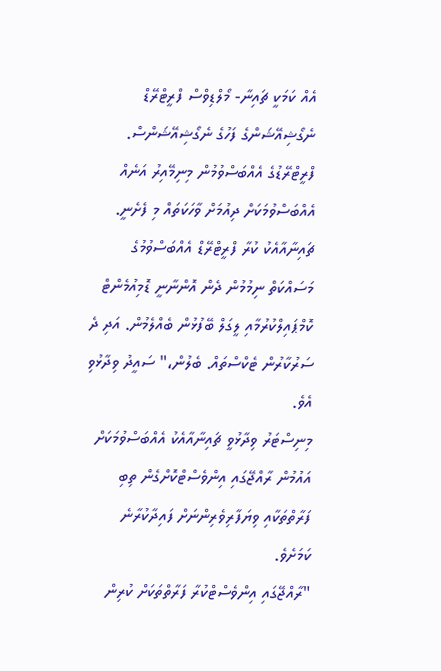އެއް ކަމަކީ ޗައިނާ- މޯލްޑިވްސް ފްރީޓްރޭޑް ނެގޯޝިއޭޝަންގެ ފަހުގެ ނެގޯޝިއޭޝަންސް. ފްރީޓްރޭޑުގެ އެއްބަސްވުމުން މިނިމޭއިރު އަނެއް އެއްބަސްވުމަކަށް ދިއުމަށް ވާހަކަތައް މި ފެށެނީ. ޗައިނާއާއެކު ކުރާ ފްރީޓްރޭޑް އެއްބަސްވުމުގެ މަސައްކަތް ނިމުމުން ދެން އޮންނާނީ ޑޮމިއުމެންޓް ކޮމްޕައިލްކުރުމާއި ލީގަލް ބޭފުޅުން ބެއްލެމުން. އަދި ދެ ސަރުކާރުން ޓެކްސްތައް. ބެލުން،" ސައީދު ވިދާޅުވި އެވެ.
މިނިސްޓަރު ވިދާޅުވީ ޗައިނާއާއެކު އެއްބަސްވުމަކަށް އައުމުން ރާއްޖޭގައި އިންވެސްޓްކޮށްގެން ތިބި ފަރާތްތަކާއި ވިޔަފާރިވެރިންނަށް ފައިދާކުރާނެ ކަމަށެވެ.
"ރާއްޖޭގައި އިންވެސްޓްކުރާ ފަރާތްތަކަށް ކުރިން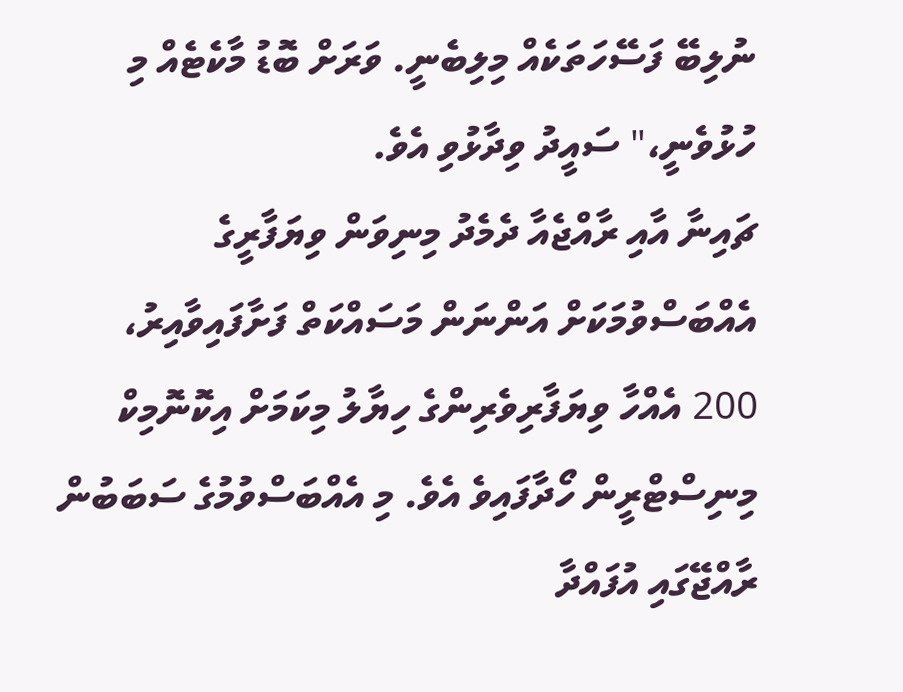ނުލިބޭ ފަސޭހަތަކެއް މިލިބެނީ. ވަރަށް ބޮޑު މާކެޓެއް މި ހުޅުވެނީ،" ސައީދު ވިދާޅުވި އެވެ.
ޗައިނާ އާއި ރާއްޖެއާ ދެމެދު މިނިވަން ވިޔަފާރީގެ އެއްބަސްވުމަކަށް އަންނަން މަސައްކަތް ފަށާފައިވާއިރު، 200 އެއްހާ ވިޔަފާރިވެރިންގެ ހިޔާލު މިކަމަށް އިކޮނޮމިކް މިނިސްޓްރީން ހޯދާފައިވެ އެވެ. މި އެއްބަސްވުމުގެ ސަބަބުން ރާއްޖޭގައި އުފައްދާ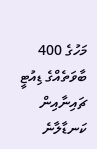މަހުގެ 400 ބާވަތެއްގެ ޑިއުޓީ ޗައިނާއިން ކަނޑާލާނެ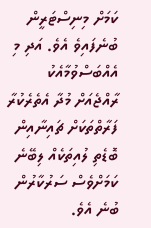ކަމަށް މިނިސްޓަރީން ބުނެފައިވެ އެވެ. އަދި މި އެއްބަސްވުމާއެކު ރާއްޖެއަށް މުދާ އެތެރެކުރާ ފަރާތްތަކަށް ޗައިނާއިން ބޮޑެތި ލުއިތަކެއް ލިބޭނެ ކަމަށްވެސް ސަރުކާރުން ބުނެ އެވެ.